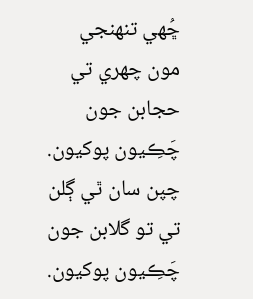ڇُهي تنهنجي مون چهري تي حجابن جون چَڪِيون پوکيون.
چپن سان ٿي ڳلن تي تو گلابن جون چَڪِيون پوکيون.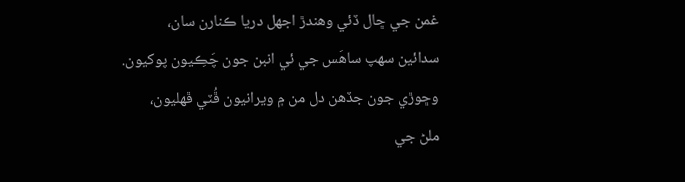غمن جي ڇال ڏئي وهندڙ اجهل دريا ڪنارن سان،
سدائين سهپ ساهَس جي ئي انبن جون چَڪِيون پوکيون.
وڇوڙي جون جڏهن دل من ۾ ويرانيون ڦُٽي ڦهليون،
ملڻ جي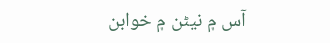آس ۾ نيڻن ۾ خوابن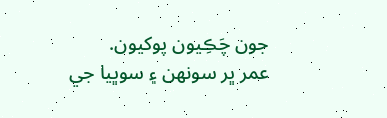جون چَڪِيون پوکيون.
عمر ڀر سونهن ۽ سوڀيا جي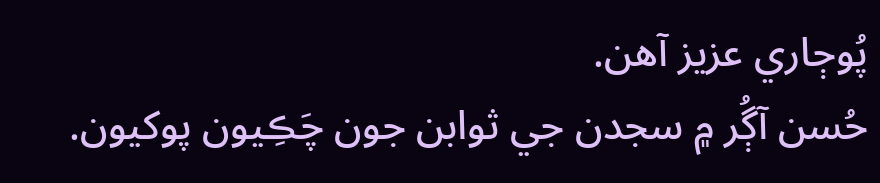پُوڄاري عزيز آهن.
حُسن آڳُر ۾ سجدن جي ثوابن جون چَڪِيون پوکيون.